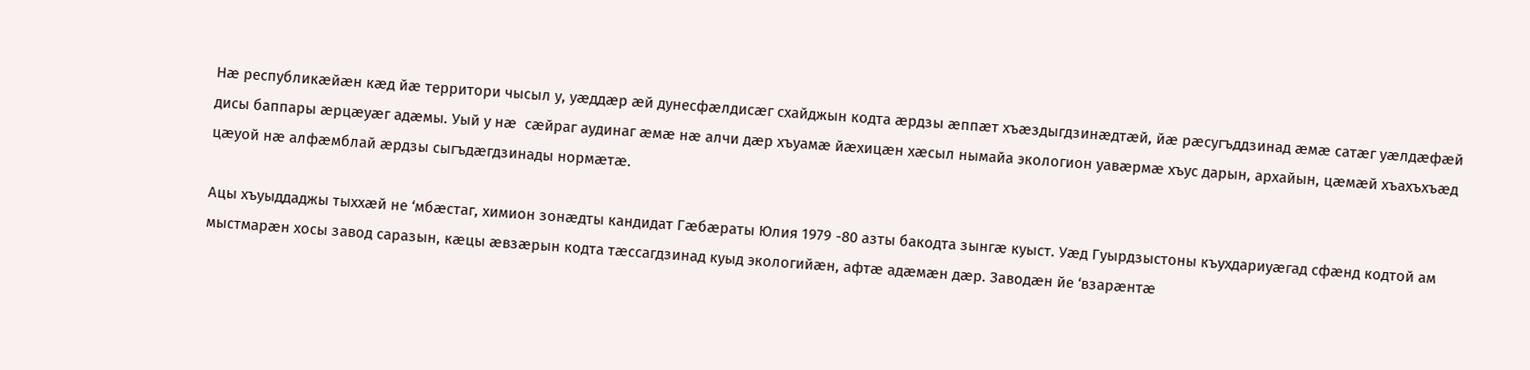Нæ республикæйæн кæд йæ территори чысыл у, уæддæр æй дунесфæлдисæг схайджын кодта æрдзы æппæт хъæздыгдзинæдтæй, йæ рæсугъддзинад æмæ сатæг уæлдæфæй дисы баппары æрцæуæг адæмы. Уый у нæ  сæйраг аудинаг æмæ нæ алчи дæр хъуамæ йæхицæн хæсыл нымайа экологион уавæрмæ хъус дарын, архайын, цæмæй хъахъхъæд цæуой нæ алфæмблай æрдзы сыгъдæгдзинады нормæтæ.

Ацы хъуыддаджы тыххæй не ‘мбæстаг, химион зонæдты кандидат Гæбæраты Юлия 1979 -80 азты бакодта зынгæ куыст. Уæд Гуырдзыстоны къухдариуæгад сфæнд кодтой ам мыстмарæн хосы завод саразын, кæцы æвзæрын кодта тæссагдзинад куыд экологийæн, афтæ адæмæн дæр. Заводæн йе ‘взарæнтæ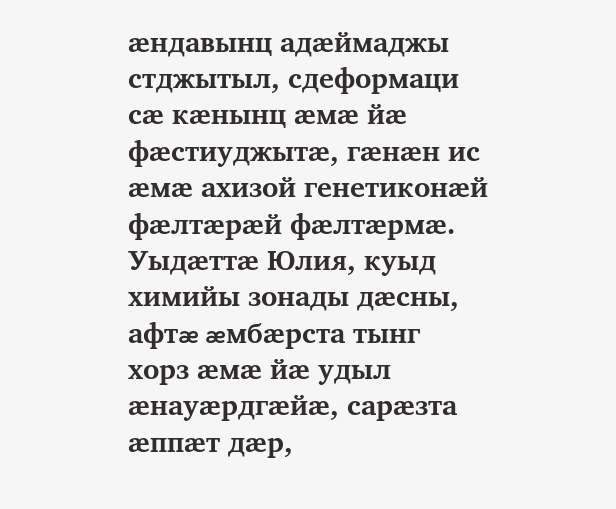æндавынц адæймаджы стджытыл, сдеформаци сæ кæнынц æмæ йæ фæстиуджытæ, гæнæн ис æмæ ахизой генетиконæй фæлтæрæй фæлтæрмæ. Уыдæттæ Юлия, куыд химийы зонады дæсны, афтæ æмбæрста тынг хорз æмæ йæ удыл æнауæрдгæйæ, сарæзта æппæт дæр,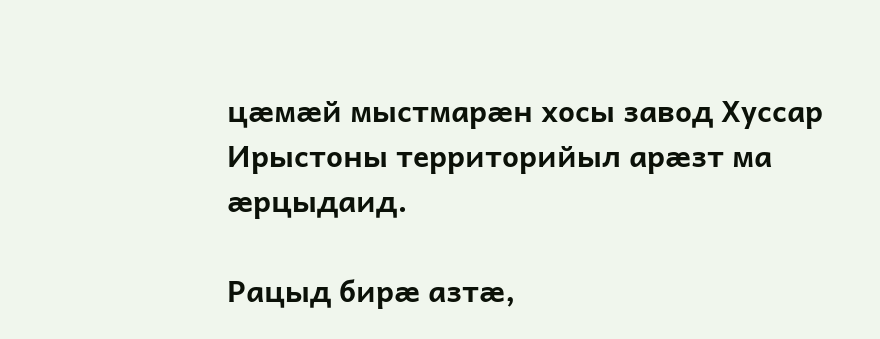цæмæй мыстмарæн хосы завод Хуссар Ирыстоны территорийыл арæзт ма æрцыдаид.

Рацыд бирæ азтæ,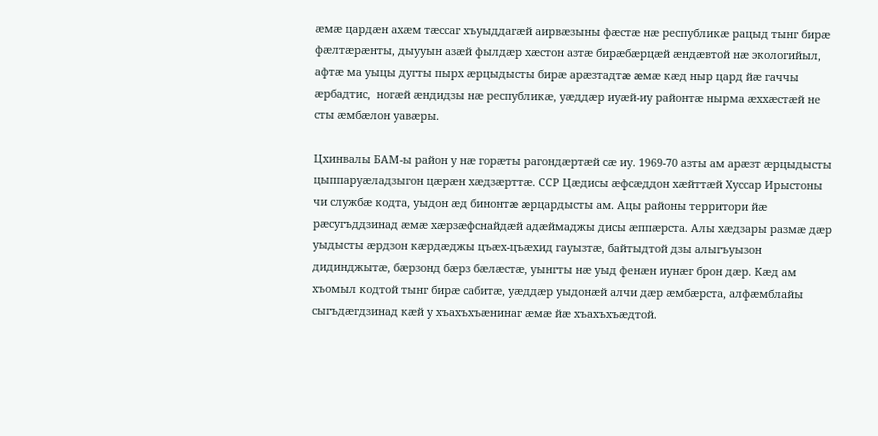æмæ цардæн ахæм тæссаг хъуыддагæй аирвæзыны фæстæ нæ республикæ рацыд тынг бирæ фæлтæрæнты, дыууын азæй фылдæр хæстон азтæ бирæбæрцæй æндæвтой нæ экологийыл, афтæ ма уыцы дугты пырх æрцыдысты бирæ арæзтадтæ æмæ кæд ныр цард йæ гаччы æрбадтис,  ногæй æндидзы нæ республикæ, уæддæр иуæй-иу районтæ нырма æххæстæй не сты æмбæлон уавæры.

Цхинвалы БАМ-ы район у нæ горæты рагондæртæй сæ иу. 1969-70 азты ам арæзт æрцыдысты цыппаруæладзыгон цæрæн хæдзæрттæ. ССР Цæдисы æфсæддон хæйттæй Хуссар Ирыстоны чи службæ кодта, уыдон æд бинонтæ æрцардысты ам. Ацы районы территори йæ рæсугъддзинад æмæ хæрзæфснайдæй адæймаджы дисы æппæрста. Алы хæдзары размæ дæр уыдысты æрдзон кæрдæджы цъæх-цъæхид гауызтæ, байтыдтой дзы алыгъуызон дидинджытæ, бæрзонд бæрз бæлæстæ, уынгты нæ уыд фенæн иунæг брон дæр. Кæд ам хъомыл кодтой тынг бирæ сабитæ, уæддæр уыдонæй алчи дæр æмбæрста, алфæмблайы сыгъдæгдзинад кæй у хъахъхъæнинаг æмæ йæ хъахъхъæдтой.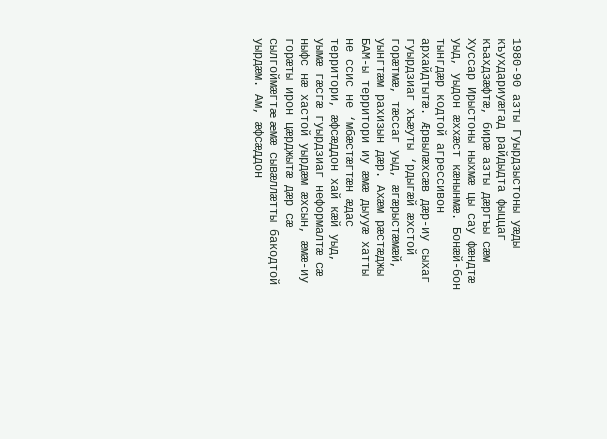1980-90 азты Гуырдзыстоны уæды къухдариуæгад райдыдта фыццаг къахдзæфтæ, бирæ азты дæргъы сæм Хуссар Ирыстоны ныхмæ цы сау фæндтæ уыд, уыдон æххæст кæнынмæ. Бонæй-бон тынгдæр кодтой агрессивон архайдтытæ. Æрвылæхсæв дæр-иу сыхаг гуырдзиаг хъæуты ‘рдыгæй æхстой горæтмæ, тæссаг уыд, æгæрыстæмæй, уынгтæм рахизын дæр. Ахæм рæстæджы БАМ-ы территори иу æмæ дыууæ хатты не ссис не ‘мбæстæгтæн æдас территори, æфсæддон хай кæй уыд, уымæ гæсгæ гуырдзиаг неформалтæ сæ ныфс нæ хастой уырдæм æхсын, æмæ-иу горæты ирон цæрджытæ дæр сæ сылгоймæгтæ æмæ сывæллæтты бакодтой уырдæм. Ам, æфсæддон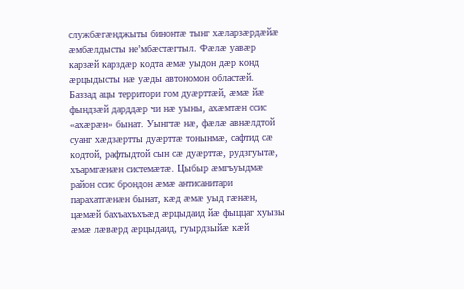службæгæнджыты бинонтæ тынг хæларзæрдæйæ æмбæлдысты не’мбæстæгтыл. Фæлæ уавæр карзæй карздæр кодта æмæ уыдон дæр конд æрцыдысты нæ уæды автономон областæй. Баззад ацы территори гом дуæрттæй, æмæ йæ фындзæй дарддæр чи нæ уыны, ахæмтæн ссис «ахæрæн» бынат. Уынгтæ нæ, фæлæ авнæлдтой суанг хæдзæртты дуæрттæ тонынмæ, сафтид сæ кодтой, рафтыдтой сын сæ дуæрттæ, рудзгуытæ, хъармгæнæн системæтæ. Цыбыр æмгъуыдмæ район ссис брондон æмæ антисанитари парахатгæнæн бынат, кæд æмæ уыд гæнæн, цæмæй бахъахъхъæд æрцыдаид йæ фыццаг хуызы æмæ лæвæрд æрцыдаид, гуырдзыйæ кæй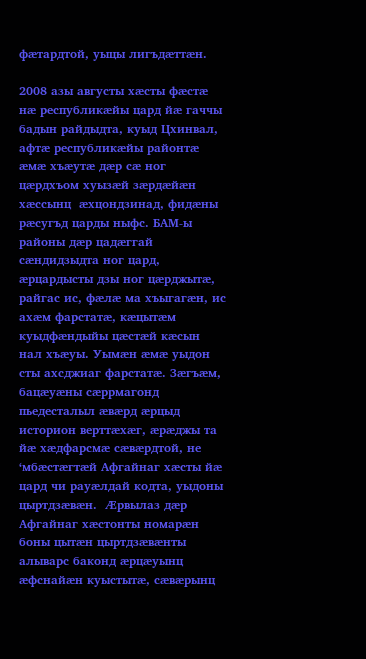фæтардтой, уыцы лигъдæттæн.

2008 азы августы хæсты фæстæ нæ республикæйы цард йæ гаччы бадын райдыдта, куыд Цхинвал, афтæ республикæйы районтæ æмæ хъæутæ дæр сæ ног цæрдхъом хуызæй зæрдæйæн  хæссынц  æхцондзинад, фидæны рæсугъд царды ныфс. БАМ-ы районы дæр цадæггай сæндидзыдта ног цард, æрцардысты дзы ног цæрджытæ, райгас ис, фæлæ ма хъыгагæн, ис ахæм фарстатæ, кæцытæм куыдфæндыйы цæстæй кæсын нал хъæуы. Уымæн æмæ уыдон сты ахсджиаг фарстатæ. Зæгъæм, бацæуæны сæррмагонд пьедесталыл æвæрд æрцыд историон верттæхæг, æрæджы та йæ хæдфарсмæ сæвæрдтой, не ‘мбæстæгтæй Афгайнаг хæсты йæ цард чи рауæлдай кодта, уыдоны цыртдзæвæн.  Æрвылаз дæр Афгайнаг хæстонты номарæн боны цытæн цыртдзæвæнты алыварс баконд æрцæуынц æфснайæн куыстытæ, сæвæрынц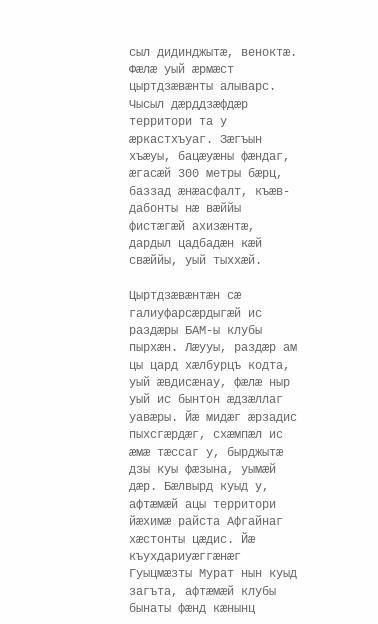сыл дидинджытæ, веноктæ. Фæлæ уый æрмæст цыртдзæвæнты алыварс. Чысыл дæрддзæфдæр территори та у æркастхъуаг. Зæгъын хъæуы, бацæуæны фæндаг, æгасæй 300 метры бæрц, баззад æнæасфалт, къæв-дабонты нæ вæййы фистæгæй ахизæнтæ, дардыл цадбадæн кæй свæййы, уый тыххæй.

Цыртдзæвæнтæн сæ галиуфарсæрдыгæй ис раздæры БАМ-ы клубы пырхæн. Лæууы, раздæр ам цы цард хæлбурцъ кодта, уый æвдисæнау, фæлæ ныр уый ис бынтон æдзæллаг уавæры. Йæ мидæг æрзадис пыхсгæрдæг, схæмпæл ис æмæ тæссаг у, бырджытæ дзы куы фæзына, уымæй дæр. Бæлвырд куыд у, афтæмæй ацы территори йæхимæ райста Афгайнаг хæстонты цæдис. Йæ къухдариуæггæнæг Гуыцмæзты Мурат нын куыд загъта, афтæмæй клубы бынаты фæнд кæнынц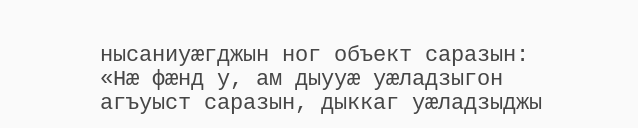нысаниуæгджын ног объект саразын: «Нæ фæнд у, ам дыууæ уæладзыгон агъуыст саразын, дыккаг уæладзыджы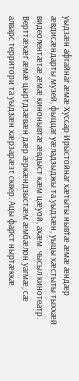уыдзæн афгайнаг æмæ Хуссар Ирыстойнаг хæтыты нывтæ æмæ æндæр æвдисæндарты музей, фыццаг уæладзыджы та уыдзæн, уыцы хæстыты тыххæй видеолентæтæ æмæ кинонывтæ æвдыст кæм цæуой, ахæм  чысыл кинотеатр. Верттæхæг æмæ цыртдзæвæн дæр æркæндзыстæм æмбæлон уагмæ, сæ алварс территори та уыдзæн хæрзарæзт сквер. Ацы фарст ныртæккæ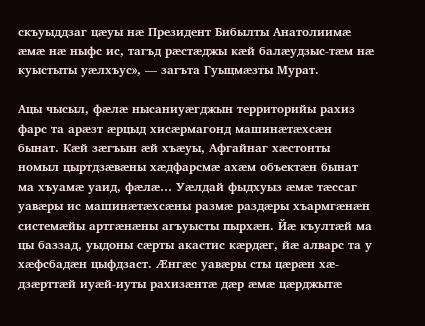скъуыддзаг цæуы нæ Президент Бибылты Анатолиимæ æмæ нæ ныфс ис, тагъд рæстæджы кæй балæудзыс-тæм нæ куыстыты уæлхъус», — загъта Гуыцмæзты Мурат.

Ацы чысыл, фæлæ нысаниуæгджын территорийы рахиз фарс та арæзт æрцыд хисæрмагонд машинæтæхсæн бынат. Кæй зæгъын æй хъæуы, Афгайнаг хæстонты номыл цыртдзæвæны хæдфарсмæ ахæм объектæн бынат ма хъуамæ уаид, фæлæ… Уæлдай фыдхуыз æмæ тæссаг уавæры ис машинæтæхсæны размæ раздæры хъармгæнæн системæйы артгæнæны агъуысты пырхæн. Йæ къултæй ма цы баззад, уыдоны сæрты акастис кæрдæг, йæ алварс та у хæфсбадæн цыфдзаст. Æнгæс уавæры сты цæрæн хæ-дзæрттæй иуæй-иуты рахизæнтæ дæр æмæ цæрджытæ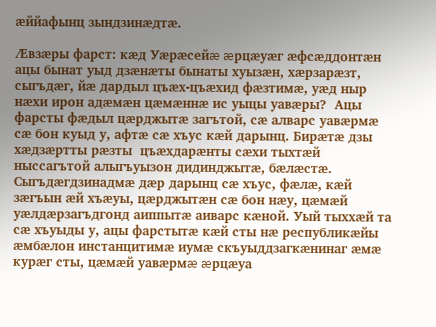æййафынц зындзинæдтæ.

Æвзæры фарст: кæд Уæрæсейæ æрцæуæг æфсæддонтæн ацы бынат уыд дзæнæты бынаты хуызæн, хæрзарæзт, сыгъдæг, йæ дардыл цъæх-цъæхид фæзтимæ, уæд ныр нæхи ирон адæмæн цæмæннæ ис уыцы уавæры?  Ацы фарсты фæдыл цæрджытæ загътой, сæ алварс уавæрмæ сæ бон куыд у, афтæ сæ хъус кæй дарынц. Бирæтæ дзы хæдзæртты рæзты  цъæхдарæнты сæхи тыхтæй ныссагътой алыгъуызон дидинджытæ, бæлæстæ. Сыгъдæгдзинадмæ дæр дарынц сæ хъус, фæлæ, кæй зæгъын æй хъæуы, цæрджытæн сæ бон нæу, цæмæй уæлдæрзагъдгонд аиппытæ аиварс кæной. Уый тыххæй та сæ хъуыды у, ацы фарстытæ кæй сты нæ республикæйы æмбæлон инстанцитимæ иумæ скъуыддзагкæнинаг æмæ курæг сты, цæмæй уавæрмæ æрцæуа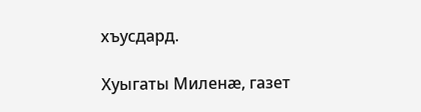хъусдард.

Хуыгаты Миленæ, газет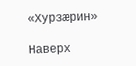«Хурзæрин»

Наверх